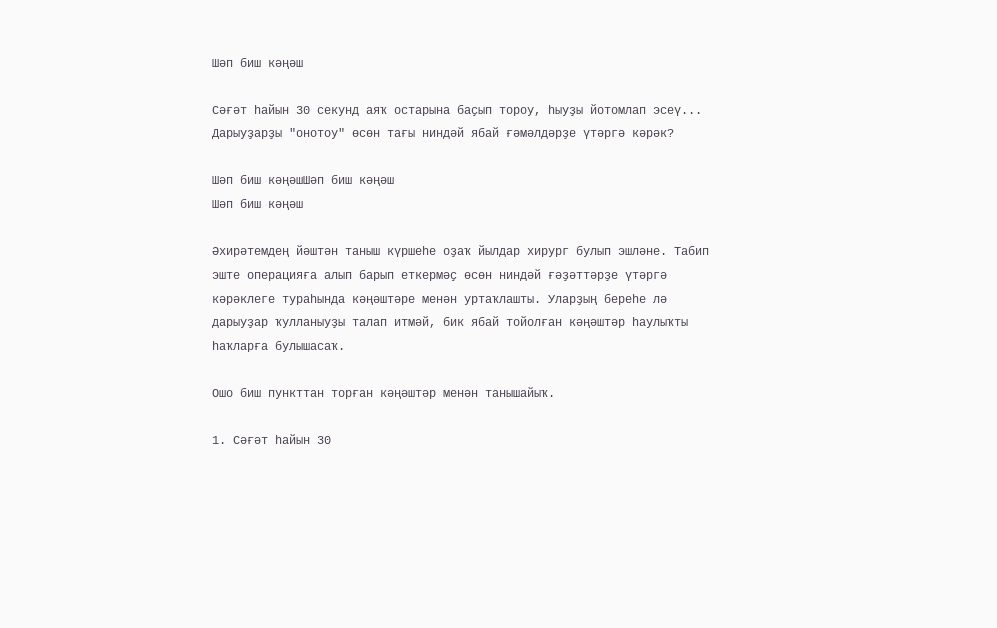Шәп биш кәңәш

Сәғәт һайын 30 секунд аяҡ остарына баҫып тороу, һыуҙы йотомлап эсеү... Дарыуҙарҙы "онотоу" өсөн тағы ниндәй ябай ғәмәлдәрҙе үтәргә кәрәк?

Шәп биш кәңәшШәп биш кәңәш
Шәп биш кәңәш

Әхирәтемдең йәштән таныш күршеһе оҙаҡ йылдар хирург булып эшләне. Табип эште операцияға алып барып еткермәҫ өсөн ниндәй ғәҙәттәрҙе үтәргә кәрәклеге тураһында кәңәштәре менән уртаҡлашты. Уларҙың береһе лә дарыуҙар ҡулланыуҙы талап итмәй, бик ябай тойолған кәңәштәр һаулыҡты һаҡларға булышасаҡ.

Ошо биш пункттан торған кәңәштәр менән танышайыҡ.

1. Сәғәт һайын 30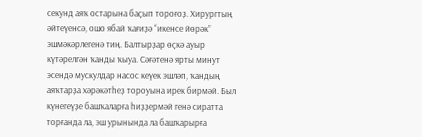секунд аяҡ остарына баҫып тороғоҙ. Хирургтың әйтеүенсә, ошо ябай ҡағиҙә “икенсе йөрәк” эшмәкәрлегенә тиң. Балтырҙар өҫкә ауыр күтәрелгән ҡанды ҡыуа. Сәғәтенә ярты минут эсендә мускулдар насос кеүек эшләп, ҡандың аяҡтарҙа хәрәкәтһеҙ тороуына ирек бирмәй. Был күнегеүҙе башҡаларға һиҙҙермәй генә сиратта торғанда ла, эш урынында ла башҡарырға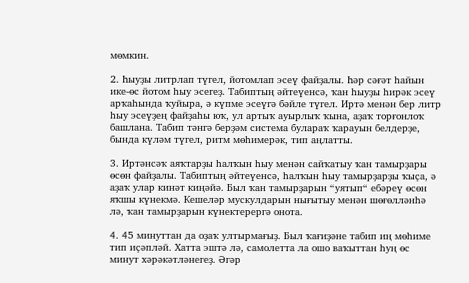мөмкин.

2. Һыуҙы литрлап түгел, йотомлап эсеү файҙалы. Һәр сәғәт һайын ике-өс йотом һыу эсегеҙ. Табиптың әйтеүенсә, ҡан һыуҙы һирәк эсеү арҡаһында ҡуйыра, ә күпме эсеүгә бәйле түгел. Иртә менән бер литр һыу эсеүҙең файҙаһы юҡ, ул артыҡ ауырлыҡ ҡына, аҙаҡ торғонлоҡ башлана. Табип тәнгә берҙәм система булараҡ ҡарауын белдерҙе, бында күләм түгел, ритм мөһимерәк, тип аңлатты.

3. Иртәнсәҡ аяҡтарҙы һалҡын һыу менән сайҡатыу ҡан тамырҙары өсөн файҙалы. Табиптың әйтеүенсә, һалҡын һыу тамырҙарҙы ҡыҫа, ә аҙаҡ улар кинәт киңәйә. Был ҡан тамырҙарын “уятып“ ебәреү өсөн яҡшы күнекмә. Кешеләр мускулдарын нығытыу менән шөғөлләнһә лә, ҡан тамырҙарын күнектерергә онота.

4. 45 минуттан да оҙаҡ ултырмағыҙ. Был ҡағиҙәне табип иң мөһиме тип иҫәпләй. Хатта эштә лә, самолетта ла ошо ваҡыттан һуң өс минут хәрәкәтләнегеҙ. Әгәр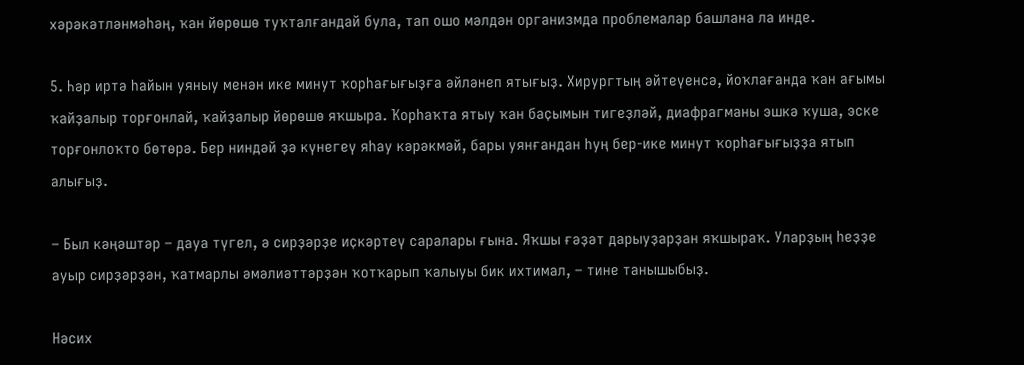хәрәкәтләнмәһәң, ҡан йөрөшө туҡталғандай була, тап ошо мәлдән организмда проблемалар башлана ла инде.

5. Һәр иртә һайын уяныу менән ике минут ҡорһағығыҙға әйләнеп ятығыҙ. Хирургтың әйтеүенсә, йоҡлағанда ҡан ағымы ҡайҙалыр торғонлай, ҡайҙалыр йөрөшө яҡшыра. Ҡорһаҡта ятыу ҡан баҫымын тигеҙләй, диафрагманы эшкә ҡуша, эске торғонлоҡто бөтөрә. Бер ниндәй ҙә күнегеү яһау кәрәкмәй, бары уянғандан һуң бер-ике минут ҡорһағығыҙҙа ятып алығыҙ.

– Был кәңәштәр – дауа түгел, ә сирҙәрҙе иҫкәртеү саралары ғына. Яҡшы ғәҙәт дарыуҙарҙан яҡшыраҡ. Уларҙың һеҙҙе ауыр сирҙәрҙән, ҡатмарлы әмәлиәттәрҙән ҡотҡарып ҡалыуы бик ихтимал, – тине танышыбыҙ.

Нәсих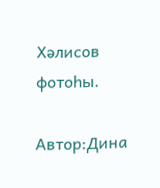Хәлисов фотоһы.

Автор:Дина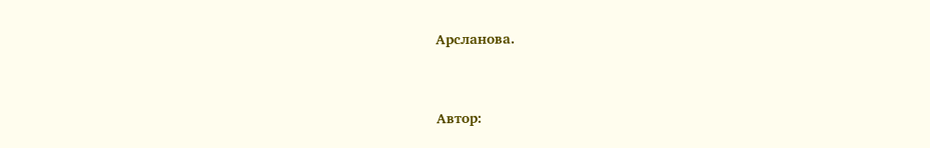Арсланова.


Автор: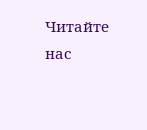Читайте нас